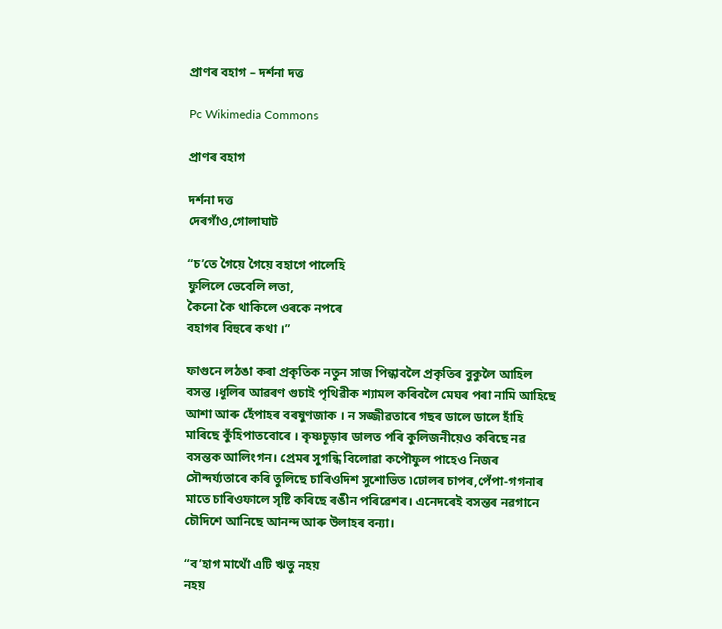প্ৰাণৰ বহাগ – দৰ্শনা দত্ত

Pc Wikimedia Commons

প্ৰাণৰ বহাগ

দৰ্শনা দত্ত
দেৰগাঁও,গোলাঘাট

“চ’তে গৈয়ে গৈয়ে বহাগে পালেহি
ফুলিলে ভেবেলি লতা,
কৈনো কৈ থাকিলে ওৰকে নপৰে
বহাগৰ বিহুৰে কথা ।”

ফাগুনে লঠঙা কৰা প্ৰকৃতিক নতুন সাজ পিন্ধাবলৈ প্ৰকৃতিৰ বুকুলৈ আহিল বসন্ত ।ধূলিৰ আৱৰণ গুচাই পৃথিৱীক শ্যামল কৰিবলৈ মেঘৰ পৰা নামি আহিছে আশা আৰু হেঁপাহৰ বৰষুণজাক । ন সজ্জীৱতাৰে গছৰ ডালে ডালে হাঁহি মাৰিছে কুঁহিপাতবোৰে । কৃষ্ণচূড়াৰ ডালত পৰি কুলিজনীয়েও কৰিছে নৱ বসন্তক আলিংগন। প্ৰেমৰ সুগন্ধি বিলোৱা কপৌফুল পাহেও নিজৰ সৌন্দৰ্য্যতাৰে কৰি তুলিছে চাৰিওদিশ সুশোভিত ৷ঢোলৰ চাপৰ,পেঁপা-গগনাৰ মাতে চাৰিওফালে সৃষ্টি কৰিছে ৰঙীন পৰিৱেশৰ। এনেদৰেই বসন্তৰ নৱগানে চৌদিশে আনিছে আনন্দ আৰু উলাহৰ বন্যা।

“ব’হাগ মাথোঁ এটি ঋতু নহয়
নহয়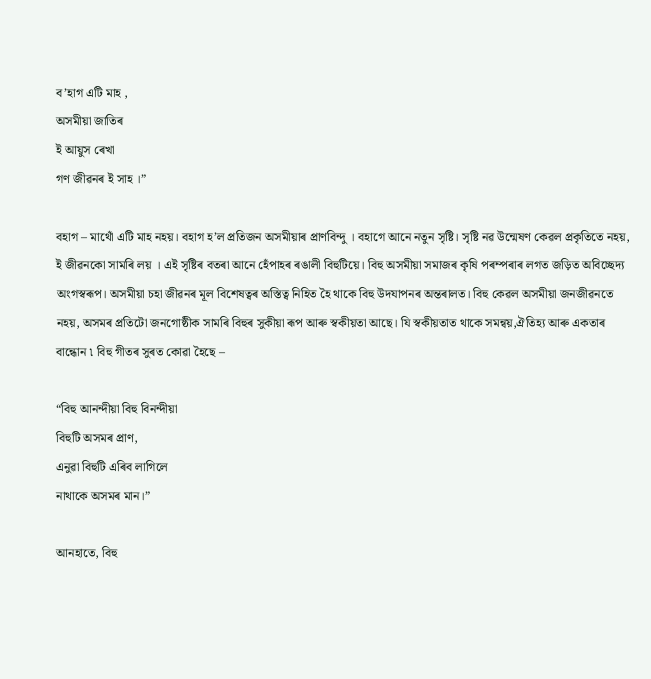ব’হাগ এটি মাহ ,
অসমীয়া জাতিৰ
ই আয়ুস ৰেখা
গণ জীৱনৰ ই সাহ ।”

বহাগ – মাথোঁ এটি মাহ নহয়। বহাগ হ’ল প্ৰতিজন অসমীয়াৰ প্ৰাণবিন্দু । বহাগে আনে নতুন সৃষ্টি। সৃষ্টি নৱ উন্মেষণ কেৱল প্ৰকৃতিতে নহয়, ই জীৱনকো সামৰি লয় । এই সৃষ্টিৰ বতৰা আনে হেঁপাহৰ ৰঙালী বিহুটিয়ে। বিহু অসমীয়া সমাজৰ কৃষি পৰম্পৰাৰ লগত জড়িত অবিচ্ছেদ্য অংগস্বৰূপ। অসমীয়া চহা জীৱনৰ মূল বিশেষত্বৰ অস্তিত্ব নিহিত হৈ থাকে বিহু উদযাপনৰ অন্তৰালত। বিহু কেৱল অসমীয়া জনজীৱনতে নহয়, অসমৰ প্ৰতিটো জনগোষ্ঠীক সামৰি বিহুৰ সুকীয়া ৰূপ আৰু স্বকীয়তা আছে। যি স্বকীয়তাত থাকে সমন্বয়,ঐতিহ্য আৰু একতাৰ বান্ধোন ৷ বিহু গীতৰ সুৰত কোৱা হৈছে –

“বিহু আনন্দীয়া বিহু বিনন্দীয়া
বিহুটি অসমৰ প্ৰাণ,
এনুৱা বিহুটি এৰিব লাগিলে
নাথাকে অসমৰ মান।”

আনহাতে, বিহু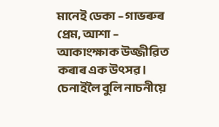মানেই ডেকা – গাভৰুৰ প্ৰেম, আশা – আকাংক্ষাক উজ্জীৱিত কৰাৰ এক উৎসৱ। চেনাইলৈ বুলি নাচনীয়ে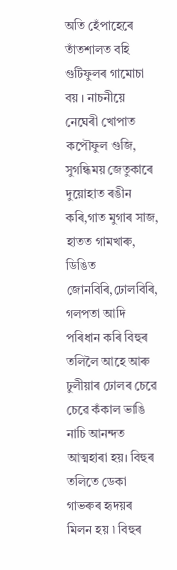অতি হেঁপাহেৰে তাঁতশালত বহি গুটিফুলৰ গামোচা বয় । নাচনীয়ে নেঘেৰী খোপাত কপৌফুল গুজি, সুগন্ধিময় জেতুকাৰে দুয়োহাত ৰঙীন কৰি,গাত মুগাৰ সাজ, হাতত গামখাৰু, ডিঙিত জোনবিৰি,ঢোলবিৰি, গলপতা আদি পৰিধান কৰি বিহুৰ তলিলৈ আহে আৰু ঢুলীয়াৰ ঢোলৰ চেৱে চেৱে কঁকাল ভাঙি নাচি আনন্দত আত্মহাৰা হয়। বিহুৰ তলিতে ডেকা গাভৰুৰ হৃদয়ৰ মিলন হয় ৷ বিহুৰ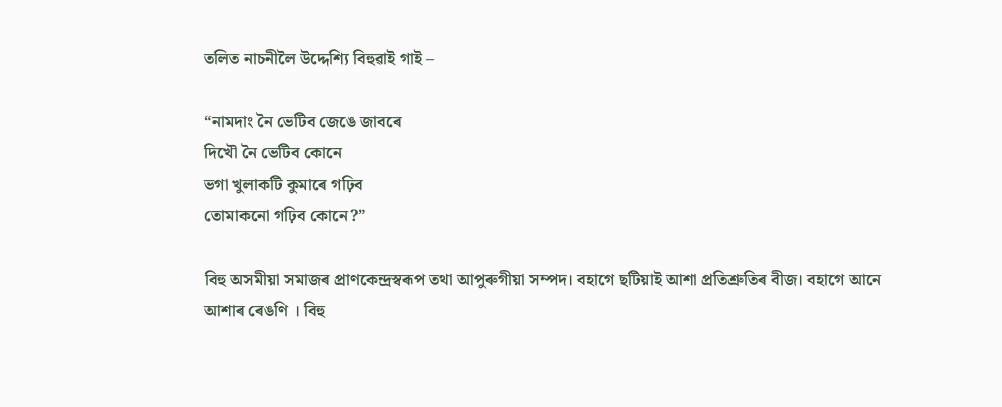তলিত নাচনীলৈ উদ্দেশ্যি বিহুৱাই গাই –

“নামদাং নৈ ভেটিব জেঙে জাবৰে
দিখৌ নৈ ভেটিব কোনে
ভগা খুলাকটি কুমাৰে গঢ়িব
তোমাকনো গঢ়িব কোনে?”

বিহু অসমীয়া সমাজৰ প্ৰাণকেন্দ্ৰস্বৰূপ তথা আপুৰুগীয়া সম্পদ। বহাগে ছটিয়াই আশা প্ৰতিশ্ৰুতিৰ বীজ। বহাগে আনে আশাৰ ৰেঙণি । বিহু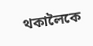থকালৈকে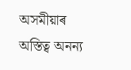অসমীয়াৰ অস্তিত্ব অনন্য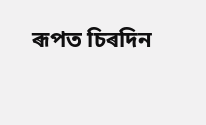ৰূপত চিৰদিন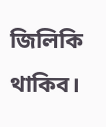জিলিকি থাকিব।